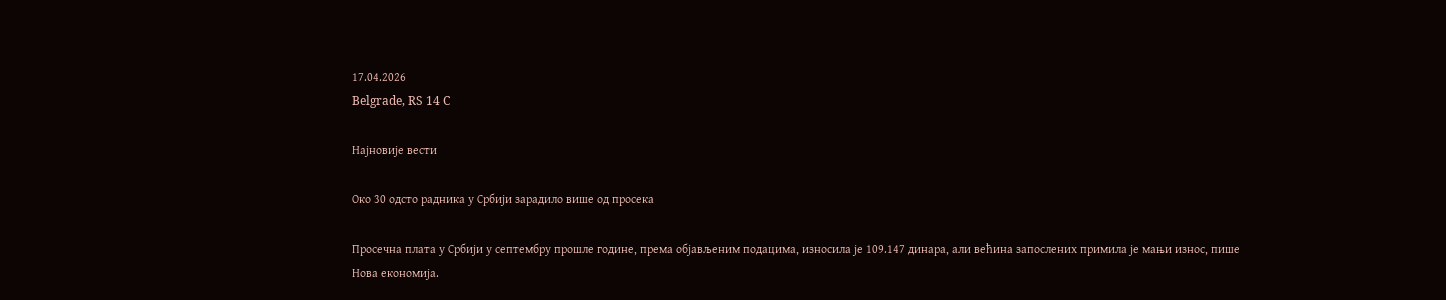17.04.2026
Belgrade, RS 14 C

Најновије вести

Око 30 одсто радника у Србији зарадило више од просека

Просечна плата у Србији у септембру прошле године, према објављеним подацима, износила је 109.147 динара, али већина запослених примила је мањи износ, пише Нова економија.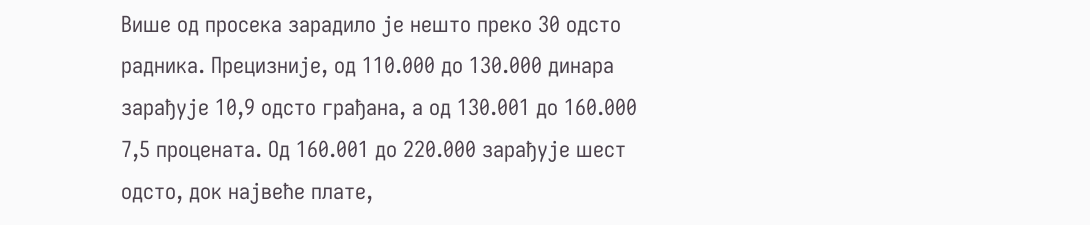Више од просека зарадило је нешто преко 30 одсто радника. Прецизније, од 110.000 до 130.000 динара зарађује 10,9 одсто грађана, а од 130.001 до 160.000 7,5 процената. Од 160.001 до 220.000 зарађује шест одсто, док највеће плате,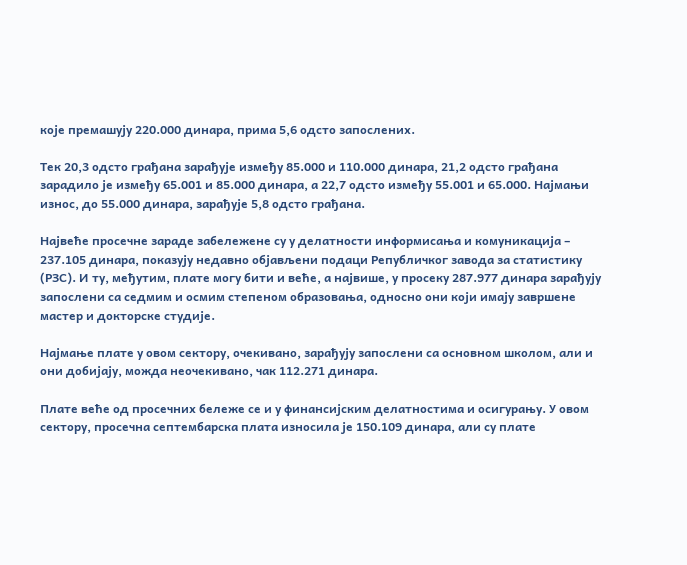које премашују 220.000 динара, прима 5,6 одсто запослених.

Тек 20,3 одсто грађана зарађује између 85.000 и 110.000 динара, 21,2 одсто грађана зарадило је између 65.001 и 85.000 динара, а 22,7 одсто између 55.001 и 65.000. Најмањи износ, до 55.000 динара, зарађује 5,8 одсто грађана.

Највеће просечне зараде забележене су у делатности информисања и комуникација – 237.105 динара, показују недавно објављени подаци Републичког завода за статистику (РЗС). И ту, међутим, плате могу бити и веће, а највише, у просеку 287.977 динара зарађују запослени са седмим и осмим степеном образовања, односно они који имају завршене мастер и докторске студије.

Најмање плате у овом сектору, очекивано, зарађују запослени са основном школом, али и они добијају, можда неочекивано, чак 112.271 динара.

Плате веће од просечних бележе се и у финансијским делатностима и осигурању. У овом сектору, просечна септембарска плата износила је 150.109 динара, али су плате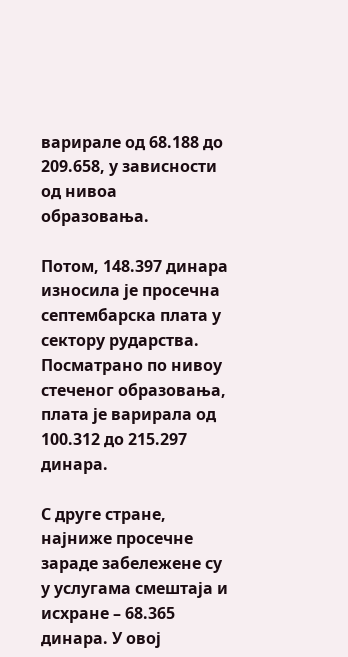варирале од 68.188 до 209.658, у зависности од нивоа образовања.

Потом, 148.397 динара износила је просечна септембарска плата у сектору рударства. Посматрано по нивоу стеченог образовања, плата је варирала од 100.312 до 215.297 динара.

С друге стране, најниже просечне зараде забележене су у услугама смештаја и исхране – 68.365 динара. У овој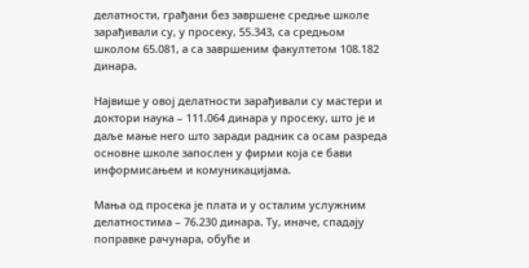делатности, грађани без завршене средње школе зарађивали су, у просеку, 55.343, са средњом школом 65.081, а са завршеним факултетом 108.182 динара.

Највише у овој делатности зарађивали су мастери и доктори наука – 111.064 динара у просеку, што је и даље мање него што заради радник са осам разреда основне школе запослен у фирми која се бави информисањем и комуникацијама.

Мања од просека је плата и у осталим услужним делатностима – 76.230 динара. Ту, иначе, спадају поправке рачунара, обуће и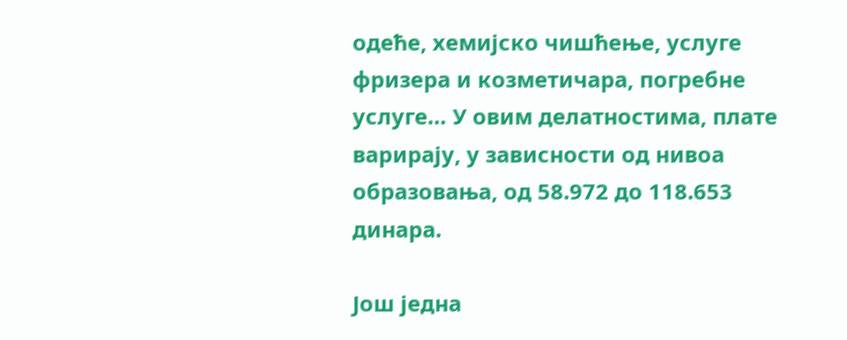одеће, хемијско чишћење, услуге фризера и козметичара, погребне услуге… У овим делатностима, плате варирају, у зависности од нивоа образовања, од 58.972 до 118.653 динара.

Још једна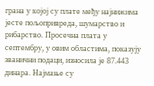грана у којој су плате међу најнижима јесте пољопривреда, шумарство и рибарство. Просечна плата у септембру, у овим областима, показују званични подаци, износила је 87.443 динара. Најмање су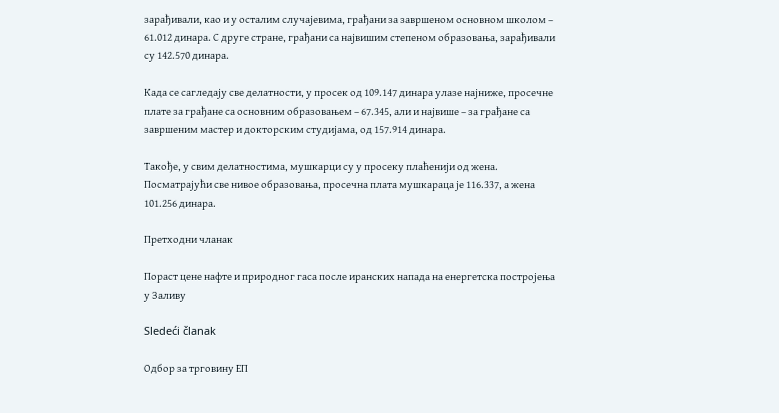зарађивали, као и у осталим случајевима, грађани за завршеном основном школом – 61.012 динара. С друге стране, грађани са највишим степеном образовања, зарађивали су 142.570 динара.

Када се сагледају све делатности, у просек од 109.147 динара улазе најниже, просечне плате за грађане са основним образовањем – 67.345, али и највише – за грађане са завршеним мастер и докторским студијама, од 157.914 динара.

Такође, у свим делатностима, мушкарци су у просеку плаћенији од жена. Посматрајући све нивое образовања, просечна плата мушкараца је 116.337, а жена 101.256 динара.

Претходни чланак

Пораст цене нафте и природног гаса после иранских напада на енергетска постројења у Заливу

Sledeći članak

Одбор за трговину ЕП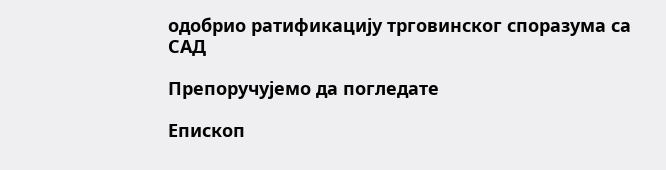одобрио ратификацију трговинског споразума са САД

Препоручујемо да погледате

Епископ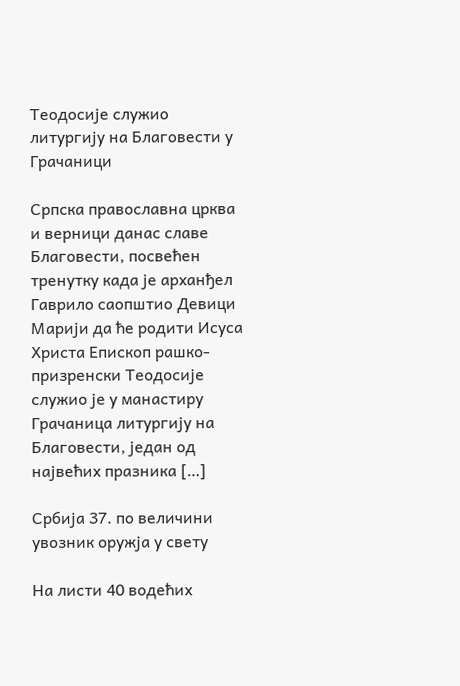Теодосије служио литургију на Благовести у Грачаници

Српска православна црква и верници данас славе Благовести, посвећен тренутку када је арханђел Гаврило саопштио Девици Марији да ће родити Исуса Христа Епископ рашко-призренски Теодосије служио је у манастиру Грачаница литургију на Благовести, један од највећих празника […]

Србија 37. по величини увозник оружја у свету

На листи 40 водећих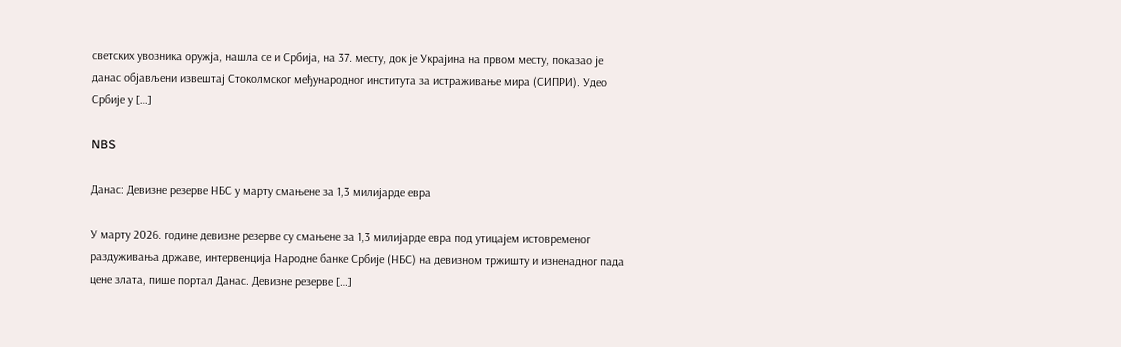светских увозника оружја, нашла се и Србија, на 37. месту, док је Украјина на првом месту, показао је данас објављени извештај Стоколмског међународног института за истраживање мира (СИПРИ). Удео Србије у […]

NBS

Данас: Девизне резерве НБС у марту смањене за 1,3 милијарде евра

У марту 2026. године девизне резерве су смањене за 1,3 милијарде евра под утицајем истовременог раздуживања државе, интервенција Народне банке Србије (НБС) на девизном тржишту и изненадног пада цене злата, пише портал Данас. Девизне резерве […]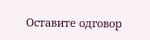Оставите одговор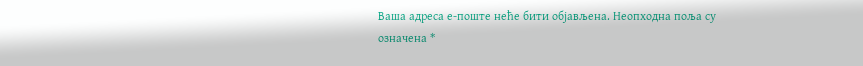Ваша адреса е-поште неће бити објављена. Неопходна поља су означена *